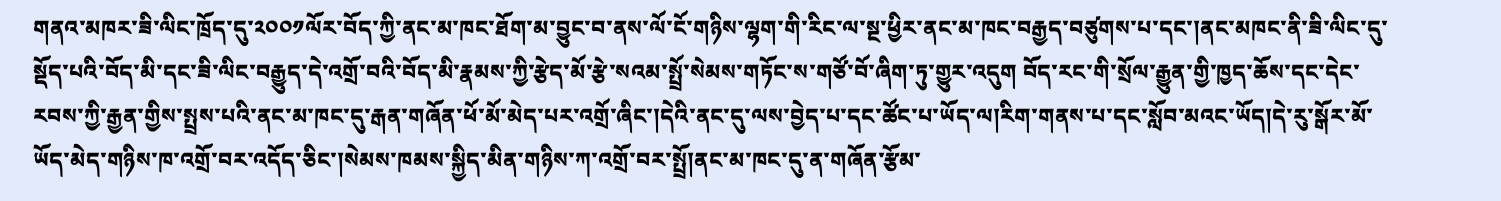གནའ་མཁར་ཟི་ལིང་ཁྲོད་དུ་༢༠༠༡ལོར་བོད་ཀྱི་ནང་མ་ཁང་ཐོག་མ་བྱུང་བ་ནས་ལོ་ངོ་གཉིས་ལྷག་གི་རིང་ལ་སྔ་ཕྱིར་ནང་མ་ཁང་བརྒྱད་བཙུགས་པ་དང་།ནང་མཁང་ནི་ཟི་ལིང་དུ་སྡོད་པའི་བོད་མི་དང་ཟི་ལིང་བརྒྱུད་དེ་འགྲོ་བའི་བོད་མི་རྣམས་ཀྱི་རྩེད་མོ་རྩེ་སའམ་སྤྲོ་སེམས་གཏོང་ས་གཙོ་བོ་ཞིག་ཏུ་གྱུར་འདུག བོད་རང་གི་སྲོལ་རྒྱུན་གྱི་ཁྱད་ཆོས་དང་དེང་རབས་ཀྱི་རྒྱན་གྱིས་སྤྲས་པའི་ནང་མ་ཁང་དུ་རྒན་གཞོན་ཕོ་མོ་མེད་པར་འགྲོ་ཞིང་།དེའི་ནང་དུ་ལས་བྱེད་པ་དང་ཚོང་པ་ཡོད་ལ།རིག་གནས་པ་དང་སློབ་མའང་ཡོད།དེ་རུ་སྒོར་མོ་ཡོད་མེད་གཉིས་ཁ་འགྲོ་བར་འདོད་ཅིང་།སེམས་ཁམས་སྐྱིད་མིན་གཉིས་ཀ་འགྲོ་བར་སྤྲོ།ནང་མ་ཁང་དུ་ན་གཞོན་རྩོམ་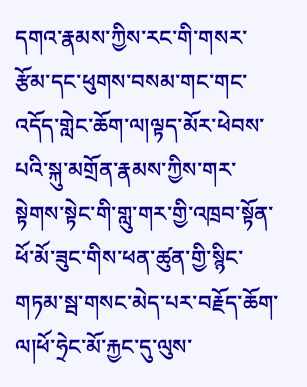དགའ་རྣམས་ཀྱིས་རང་གི་གསར་རྩོམ་དང་ཕུགས་བསམ་གང་གང་འདོད་གླེང་ཆོག་ལ།ལྟད་མོར་ཕེབས་པའི་སྐུ་མགྲོན་རྣམས་ཀྱིས་གར་སྟེགས་སྟེང་གི་གླུ་གར་གྱི་འཁྲབ་སྟོན་ཕོ་མོ་ཟུང་གིས་ཕན་ཚུན་གྱི་སྙིང་གཏམ་སྦ་གསང་མེད་པར་བརྗོད་ཆོག་ལ།ཕོ་ཧྲེང་མོ་རྐྱང་དུ་ལུས་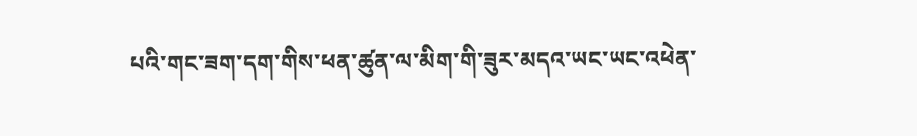པའི་གང་ཟག་དག་གིས་ཕན་ཚུན་ལ་མིག་གི་ཟུར་མདའ་ཡང་ཡང་འཕེན་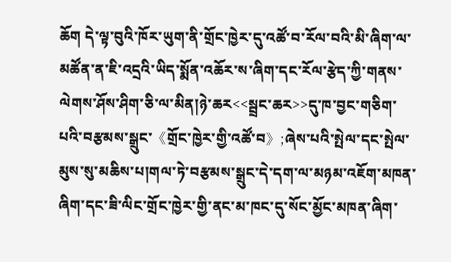ཆོག དེ་ལྟ་བུའི་ཁོར་ཡུག་ནི་གྲོང་ཁྱེར་དུ་འཚོ་བ་རོལ་བའི་མི་ཞིག་ལ་མཚོན་ན་ཇི་འདྲའི་ཡིད་སྨོན་འཆོར་ས་ཞིག་དང་རོལ་རྩེད་ཀྱི་གནས་ལེགས་ཤོས་ཤིག་ཅི་ལ་མིན།ཉེ་ཆར<<སྦྲང་ཆར>>དུ་ཁ་བྱང་གཅིག་པའི་བརྩམས་སྒྲུང་《གྲོང་ཁྱེར་གྱི་འཚོ་བ》;ཞེས་པའི་སྤེལ་དང་སྤེལ་མུས་སུ་མཆིས་པ།གལ་ཏེ་བརྩམས་སྒྲུང་དེ་དག་ལ་མཉམ་འཇོག་མཁན་ཞིག་དང་ཟི་ལིང་གྲོང་ཁྱེར་གྱི་ནང་མ་ཁང་དུ་སོང་མྱོང་མཁན་ཞིག་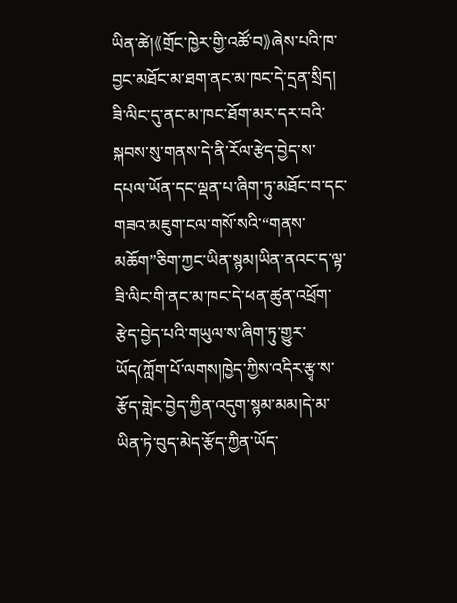ཡིན་ཚེ།《གྲོང་ཁྱེར་གྱི་འཚོ་བ》ཞེས་པའི་ཁ་བྱང་མཐོང་མ་ཐག་ནང་མ་ཁང་དེ་དྲན་སྲིད།
ཟི་ལིང་དུ་ནང་མ་ཁང་ཐོག་མར་དར་བའི་སྐབས་སུ་གནས་དེ་ནི་རོལ་རྩེད་བྱེད་ས་དཔལ་ཡོན་དང་ལྡན་པ་ཞིག་ཏུ་མཐོང་བ་དང་གཟའ་མཇུག་ངལ་གསོ་སའི་“གནས་མཆོག”ཅིག་ཀྱང་ཡིན་སྙམ།ཡིན་ནའང་ད་ལྟ་ཟི་ལིང་གི་ནང་མ་ཁང་དེ་ཕན་ཚུན་འཕྲོག་རྩེད་བྱེད་པའི་གཡུལ་ས་ཞིག་ཏུ་གྱུར་ཡོད(ཀློག་པོ་ལགས།ཁྱེད་ཀྱིས་འདིར་རྩྭ་ས་རྩོད་གླེང་བྱེད་ཀྱིན་འདུག་སྙམ་མམ།དེ་མ་ཡིན་ཏེ་བུད་མེད་རྩོད་ཀྱིན་ཡོད་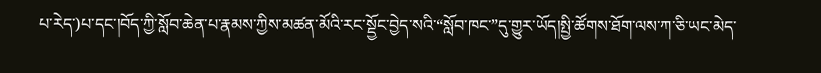པ་རེད་)པ་དང་།བོད་ཀྱི་སློབ་ཆེན་པ་རྣམས་ཀྱིས་མཚན་མོའི་རང་སྡྱོང་བྱེད་སའི་“སློབ་ཁང་”དུ་གྱུར་ཡོད།སྤྱི་ཚོགས་ཐོག་ལས་ཀ་ཅི་ཡང་མེད་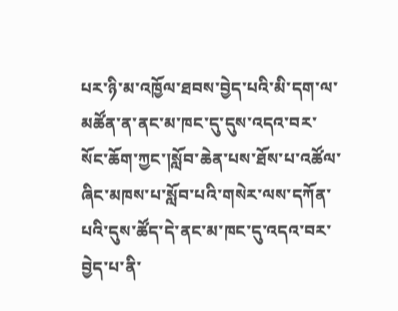པར་ཉི་མ་འཁྱོལ་ཐབས་བྱེད་པའི་མི་དག་ལ་མཚོན་ན་ནང་མ་ཁང་དུ་དུས་འདའ་བར་སོང་ཆོག་ཀྱང་།སློབ་ཆེན་པས་ཐོས་པ་འཚོལ་ཞིང་མཁས་པ་སློབ་པའི་གསེར་ལས་དཀོན་པའི་དུས་ཚོད་དེ་ནང་མ་ཁང་དུ་འདའ་བར་བྱེད་པ་ནི་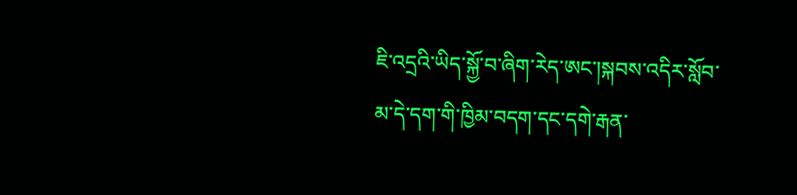ཇི་འདྲའི་ཡིད་སྐྱོ་བ་ཞིག་རེད་ཨང་།སྐབས་འདིར་སློབ་མ་དེ་དག་གི་ཁྱིམ་བདག་དང་དགེ་རྒན་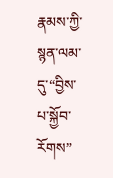རྣམས་ཀྱི་སྙན་ལམ་དུ་“བྱིས་པ་སྐྱོབ་རོགས”